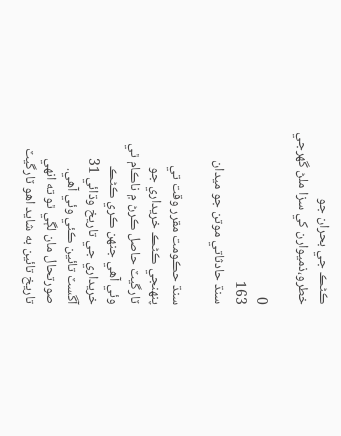ڪڻڪ جي بحران جو خطرو،ذميوارن کي سزا ملڻ گهرجي

0
163
سنڌ حادثاتي موتن جو ميدان

سنڌ حڪومت مقرر وقت تي پنهنجي ڪڻڪ خريداري جو ٽارگيٽ حاصل ڪرڻ ۾ ناڪام ٿي وئي آهي جنهن ڪري ڪڻڪ خريداري جي تاريخ وڌائي 31 آگسٽ تائين ڪئي وئي آهي. صورتحال مان لڳي ٿو ته انهي تاريخ تائين به شايد اهو ٽارگيٽ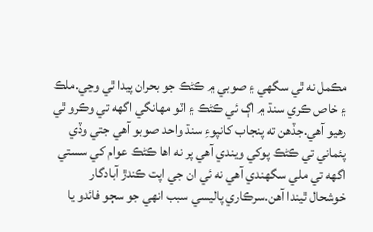مڪمل نه ٿي سگهي ۽ صوبي ۾ ڪڻڪ جو بحران پيدا ٿي وڃي.ملڪ ۽ خاص ڪري سنڌ ۾ اڳ ئي ڪڻڪ ۽ اٽو مهانگي اگهه تي وڪرو ٿي رهيو آهي.جڏهن ته پنجاب کانپوءِ سنڌ واحد صوبو آهي جتي وڏي پئماني تي ڪڻڪ پوکي ويندي آهي پر نه اها ڪڻڪ عوام کي سستي اگهه تي ملي سگهندي آهي نه ئي ان جي اپت ڪندڙ آبادگار خوشحال ٿيندا آهن.سرڪاري پاليسي سبب انهي جو سڄو فائدو يا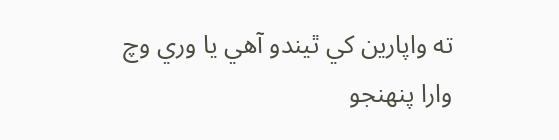ته واپارين کي ٿيندو آهي يا وري وچ وارا پنهنجو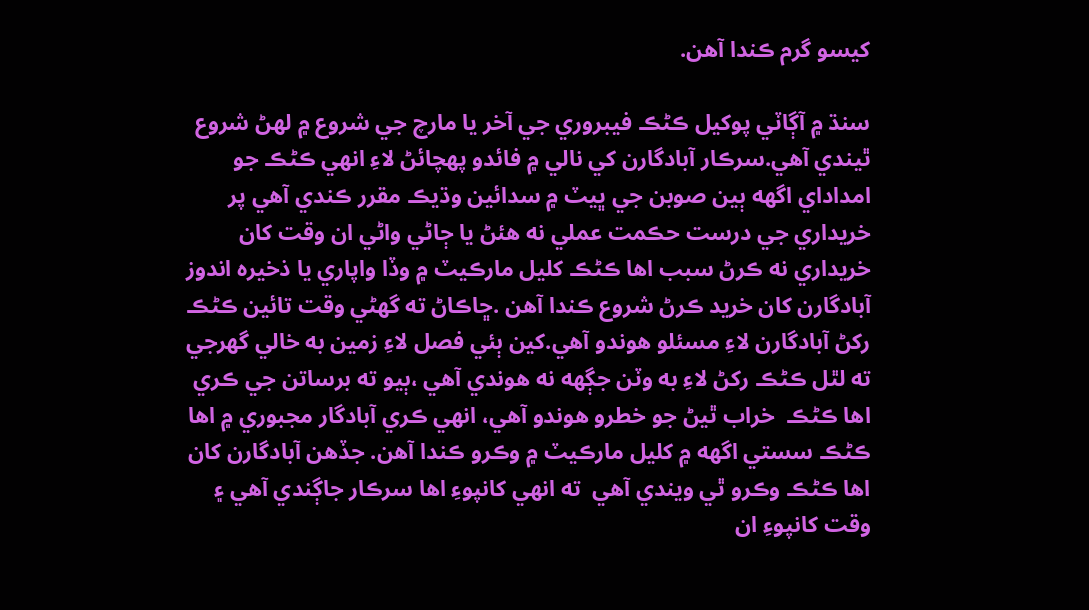کيسو گرم ڪندا آهن.

سنڌ ۾ آڳاٽي پوکيل ڪڻڪ فيبروري جي آخر يا مارچ جي شروع ۾ لهڻ شروع ٿيندي آهي.سرڪار آبادگارن کي نالي ۾ فائدو پهچائڻ لاءِ انهي ڪڻڪ جو امداداي اگهه ٻين صوبن جي ڀيٽ ۾ سدائين وڌيڪ مقرر ڪندي آهي پر خريداري جي درست حڪمت عملي نه هئڻ يا ڄاڻي واڻي ان وقت کان خريداري نه ڪرڻ سبب اها ڪڻڪ کليل مارڪيٽ ۾ وڏا واپاري يا ذخيره اندوز آبادگارن کان خريد ڪرڻ شروع ڪندا آهن .ڇاڪاڻ ته گهڻي وقت تائين ڪڻڪ رکڻ آبادگارن لاءِ مسئلو هوندو آهي.کين ٻئي فصل لاءِ زمين به خالي گهرجي ته لٿل ڪڻڪ رکڻ لاءِ به وٽن جڳهه نه هوندي آهي ،ٻيو ته برساتن جي ڪري اها ڪڻڪ  خراب ٿيڻ جو خطرو هوندو آهي، انهي ڪري آبادگار مجبوري ۾ اها ڪڻڪ سستي اگهه ۾ کليل مارڪيٽ ۾ وڪرو ڪندا آهن. جڏهن آبادگارن کان اها ڪڻڪ وڪرو ٿي ويندي آهي  ته انهي کانپوءِ اها سرڪار جاڳندي آهي ۽ وقت کانپوءِ ان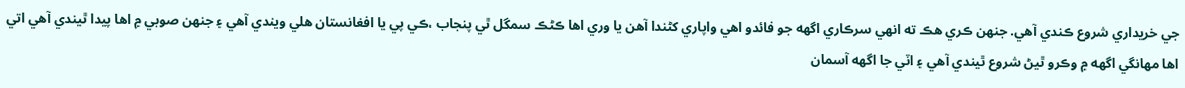جي خريداري شروع ڪندي آهي. جنهن ڪري هڪ ته انهي سرڪاري اگهه جو فائدو اهي واپاري کڻندا آهن يا وري اها ڪڻڪ سمگل ٿي پنجاب ،ڪي پي يا افغانستان هلي ويندي آهي ۽ جنهن صوبي ۾ اها پيدا ٿيندي آهي اتي اها مهانگي اگهه ۾ وڪرو ٿيڻ شروع ٿيندي آهي ۽ اٽي جا اگهه آسمان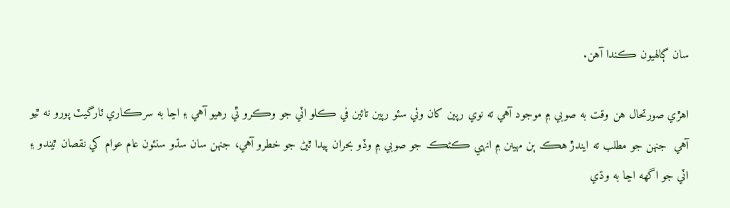سان ڳالهيون ڪندا آهن.

اهڙي صورتحال هن وقت به صوبي ۾ موجود آهي ته نوي رپين کان وٺي سئو رپين تائين في ڪلو اٽي جو وڪرو ٿي رهيو آهي ۽ اڃا به سرڪاري ٽارگيٽ پورو نه ٿيو آهي  جنهن جو مطلب ته ايندڙ هڪ ٻن مهينن ۾ انهي ڪڻڪ جو صوبي ۾ وڏو بحران پيدا ٿيڻ جو خطرو آهي، جنهن سان سڌو سنئون عام عوام کي نقصان ٿيندو ۽ اٽي جو اگهه اڃا به وڌي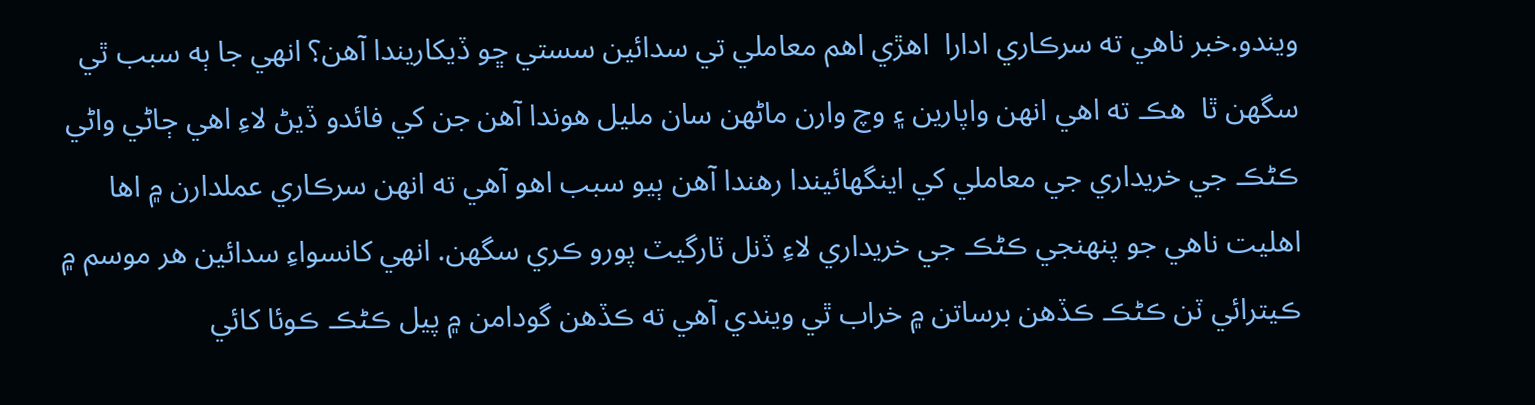ويندو.خبر ناهي ته سرڪاري ادارا  اهڙي اهم معاملي تي سدائين سستي ڇو ڏيکاريندا آهن؟ انهي جا ٻه سبب ٿي سگهن ٿا  هڪ ته اهي انهن واپارين ۽ وچ وارن ماڻهن سان مليل هوندا آهن جن کي فائدو ڏيڻ لاءِ اهي ڄاڻي واڻي ڪڻڪ جي خريداري جي معاملي کي اينگهائيندا رهندا آهن ٻيو سبب اهو آهي ته انهن سرڪاري عملدارن ۾ اها اهليت ناهي جو پنهنجي ڪڻڪ جي خريداري لاءِ ڏنل ٽارگيٽ پورو ڪري سگهن. انهي کانسواءِ سدائين هر موسم ۾ ڪيترائي ٽن ڪڻڪ ڪڏهن برساتن ۾ خراب ٿي ويندي آهي ته ڪڏهن گودامن ۾ پيل ڪڻڪ ڪوئا کائي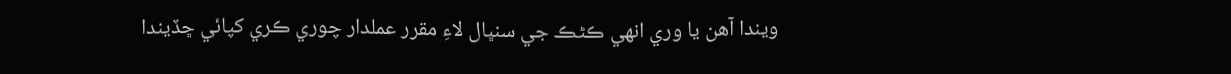ويندا آهن يا وري انهي ڪڻڪ جي سنڀال لاءِ مقرر عملدار چوري ڪري کپائي ڇڏيندا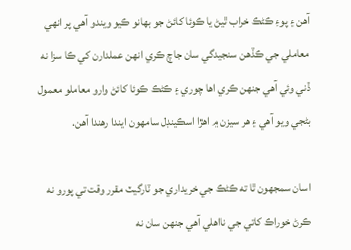آهن ۽ پوءِ ڪڻڪ خراب ٿيڻ يا ڪوئا کائڻ جو بهانو ڪيو ويندو آهي پر انهي معاملي جي ڪڏهن سنجيدگي سان جاچ ڪري انهن عملدارن کي ڪا سزا نه ڏني وئي آهي جنهن ڪري اها چوري ۽ ڪڻڪ ڪوئا کائڻ وارو معاملو معمول بڻجي ويو آهي ۽ هر سيزن ۾ اهڙا اسڪينڊل سامهون ايندا رهندا آهن.

اسان سمجهون ٿا ته ڪڻڪ جي خريداري جو ٽارگيٽ مقرر وقت تي پورو نه ڪرڻ خوراڪ کاتي جي نااهلي آهي جنهن سان نه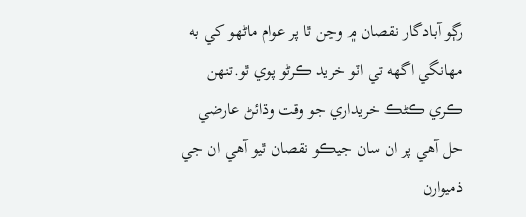رڳو آبادگار نقصان ۾ وڃن ٿا پر عوام ماڻهو کي به مهانگي اگهه تي اٽو خريد ڪرڻو پوي ٿو.تنهن ڪري ڪڻڪ خريداري جو وقت وڌائڻ عارضي حل آهي پر ان سان جيڪو نقصان ٿيو آهي ان جي ذميوارن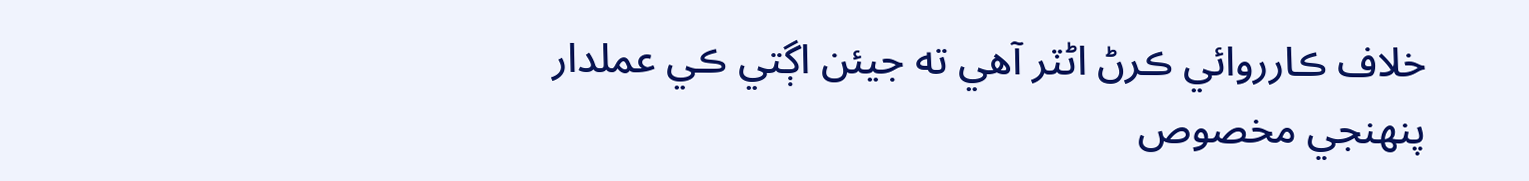خلاف ڪارروائي ڪرڻ اڻٽر آهي ته جيئن اڳتي ڪي عملدار پنهنجي مخصوص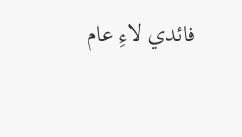فائدي لاءِ عام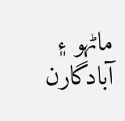ماڻهو ۽ آبادگارن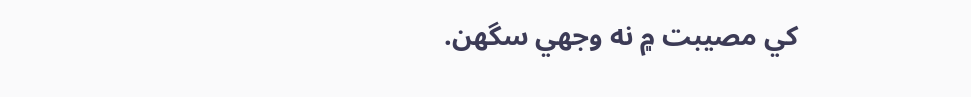کي مصيبت ۾ نه وجهي سگهن.